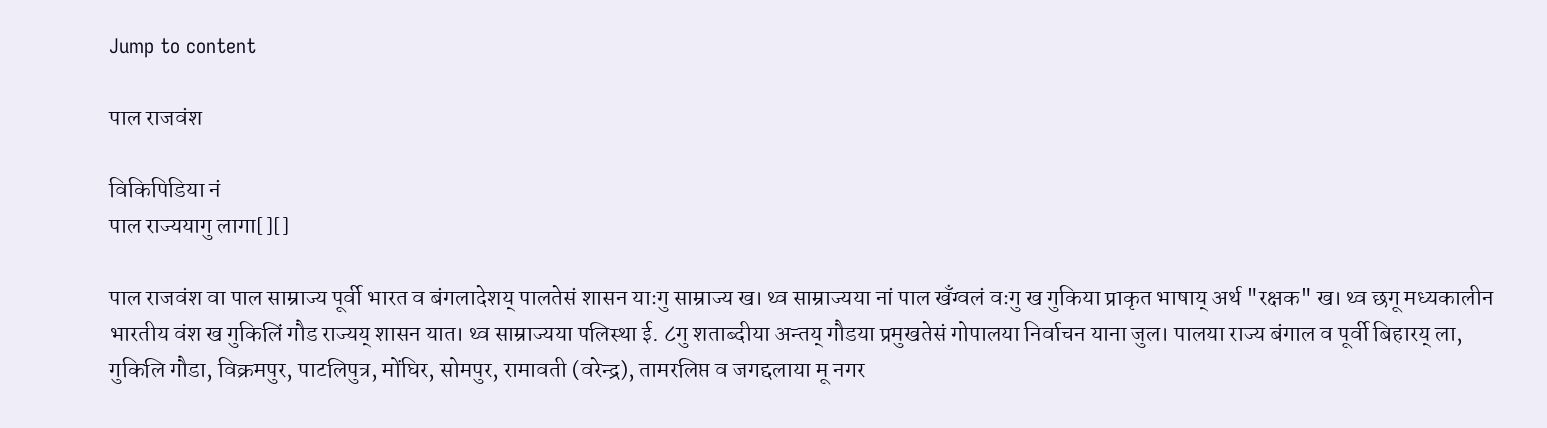Jump to content

पाल राजवंश

विकिपिडिया नं
पाल राज्ययागु लागा[][]

पाल राजवंश वा पाल साम्राज्य पूर्वी भारत व बंगलादेशय् पालतेसं शासन याःगु साम्राज्य ख। थ्व साम्राज्यया नां पाल खँग्वलं वःगु ख गुकिया प्राकृत भाषाय् अर्थ "रक्षक" ख। थ्व छगू मध्यकालीन भारतीय वंश ख गुकिलिं गौड राज्यय् शासन यात। थ्व साम्राज्यया पलिस्था ई. ८गु शताब्दीया अन्तय् गौडया प्रमुखतेसं गोपालया निर्वाचन याना जुल। पालया राज्य बंगाल व पूर्वी बिहारय् ला, गुकिलि गौडा, विक्रमपुर, पाटलिपुत्र, मोंघिर, सोमपुर, रामावती (वरेन्द्र), तामरलिप्त व जगद्दलाया मू नगर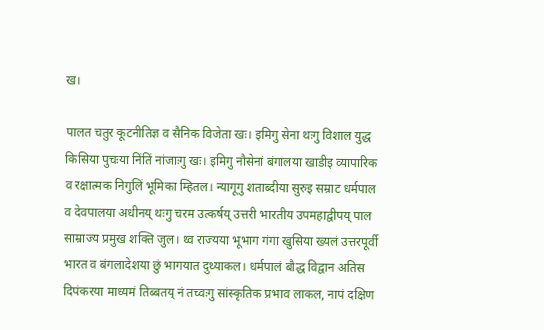ख।

पालत चतुर कूटनीतिज्ञ व सैनिक विजेता खः। इमिगु सेना थःगु विशाल युद्ध किसिया पुचःया निंतिं नांजाःगु खः। इमिगु नौसेनां बंगालया खाडीइ व्यापारिक व रक्षात्मक निगुलिं भूमिका म्हितल। न्यागूगु शताब्दीया सुरुइ सम्राट धर्मपाल व देवपालया अधीनय् थःगु चरम उत्कर्षय् उत्तरी भारतीय उपमहाद्वीपय् पाल साम्राज्य प्रमुख शक्ति जुल। थ्व राज्यया भूभाग गंगा खुसिया ख्यलं उत्तरपूर्वी भारत व बंगलादेशया छुं भागयात दुथ्याकल। धर्मपालं बौद्ध विद्वान अतिस दिपंकरया माध्यमं तिब्बतय् नं तच्वःगु सांस्कृतिक प्रभाव लाकल, नापं दक्षिण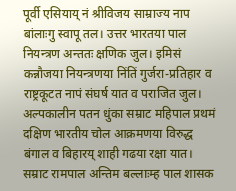पूर्वी एसियाय् नं श्रीविजय साम्राज्य नाप बांलाःगु स्वापू तल। उत्तर भारतया पाल नियन्त्रण अन्ततः क्षणिक जुल। इमिसं कन्नौजया नियन्त्रणया निंतिं गुर्जरा-प्रतिहार व राष्ट्रकूटत नापं संघर्ष यात व पराजित जुल। अल्पकालीन पतन धुंका सम्राट महिपाल प्रथमं दक्षिण भारतीय चोल आक्रमणया विरुद्ध बंगाल व बिहारय् शाही गढया रक्षा यात। सम्राट रामपाल अन्तिम बल्लाःम्ह पाल शासक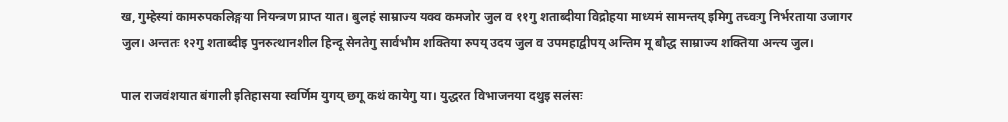ख, गुम्हेस्यां कामरुपकलिङ्गया नियन्त्रण प्राप्त यात। बुलहं साम्राज्य यक्व कमजोर जुल व ११गु शताब्दीया विद्रोहया माध्यमं सामन्तय् इमिगु तच्वःगु निर्भरताया उजागर जुल। अन्ततः १२गु शताब्दीइ पुनरुत्थानशील हिन्दू सेनतेगु सार्वभौम शक्तिया रुपय् उदय जुल व उपमहाद्वीपय् अन्तिम मू बौद्ध साम्राज्य शक्तिया अन्त्य जुल।

पाल राजवंशयात बंगाली इतिहासया स्वर्णिम युगय् छगू कथं कायेगु या। युद्धरत विभाजनया दथुइ सलंसः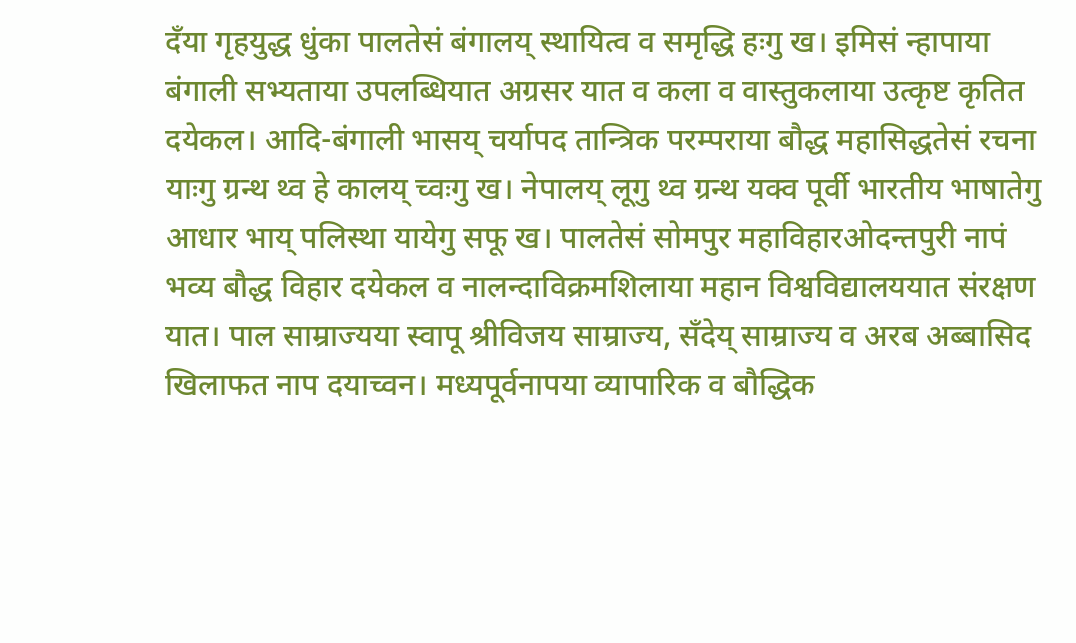दँया गृहयुद्ध धुंका पालतेसं बंगालय् स्थायित्व व समृद्धि हःगु ख। इमिसं न्हापाया बंगाली सभ्यताया उपलब्धियात अग्रसर यात व कला व वास्तुकलाया उत्कृष्ट कृतित दयेकल। आदि-बंगाली भासय् चर्यापद तान्त्रिक परम्पराया बौद्ध महासिद्धतेसं रचना याःगु ग्रन्थ थ्व हे कालय् च्वःगु ख। नेपालय् लूगु थ्व ग्रन्थ यक्व पूर्वी भारतीय भाषातेगु आधार भाय् पलिस्था यायेगु सफू ख। पालतेसं सोमपुर महाविहारओदन्तपुरी नापं भव्य बौद्ध विहार दयेकल व नालन्दाविक्रमशिलाया महान विश्वविद्यालययात संरक्षण यात। पाल साम्राज्यया स्वापू श्रीविजय साम्राज्य, सँदेय् साम्राज्य व अरब अब्बासिद खिलाफत नाप दयाच्वन। मध्यपूर्वनापया व्यापारिक व बौद्धिक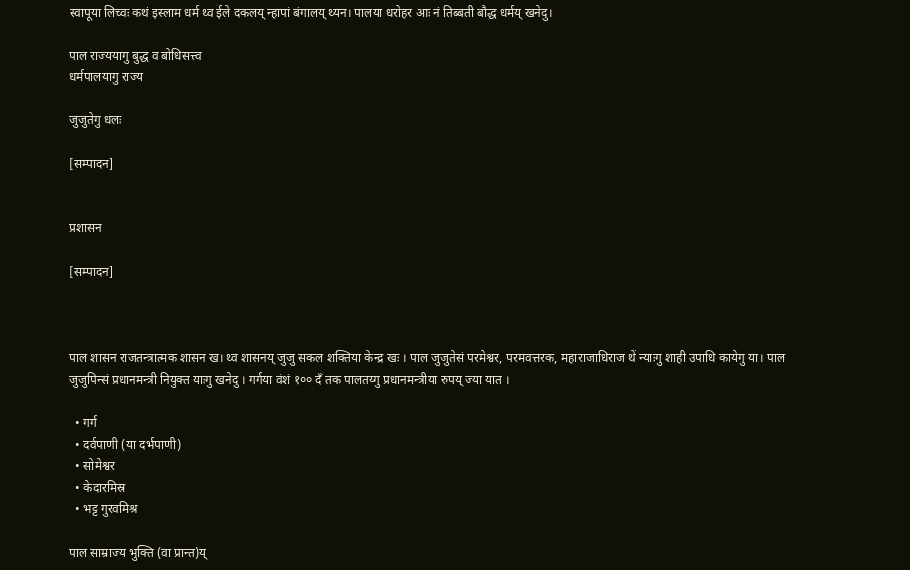स्वापूया लिच्वः कथं इस्लाम धर्म थ्व ईले दकलय् न्हापां बंगालय् थ्यन। पालया धरोहर आः नं तिब्बती बौद्ध धर्मय् खनेदु।

पाल राज्ययागु बुद्ध व बोधिसत्त्व
धर्मपालयागु राज्य

जुजुतेगु धलः

[सम्पादन]


प्रशासन

[सम्पादन]



पाल शासन राजतन्त्रात्मक शासन ख। थ्व शासनय् जुजु सकल शक्तिया केन्द्र खः । पाल जुजुतेसं परमेश्वर, परमवत्तरक, महाराजाधिराज थें न्याःगु शाही उपाधि कायेगु या। पाल जुजुपिन्सं प्रधानमन्त्री नियुक्त याःगु खनेदु । गर्गया वंशं १०० दँ तक पालतय्गु प्रधानमन्त्रीया रुपय् ज्या यात ।

  • गर्ग
  • दर्वपाणी (या दर्भपाणी)
  • सोमेश्वर
  • केदारमिस्र
  • भट्ट गुरवमिश्र

पाल साम्राज्य भुक्ति (वा प्रान्त)य्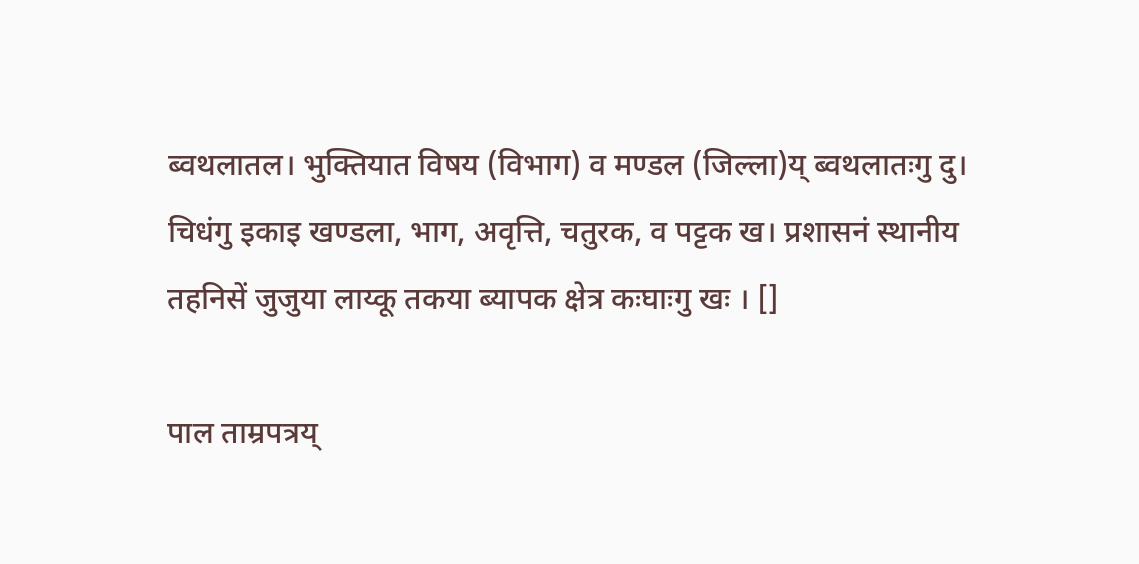ब्वथलातल। भुक्तियात विषय (विभाग) व मण्डल (जिल्ला)य् ब्वथलातःगु दु। चिधंगु इकाइ खण्डला, भाग, अवृत्ति, चतुरक, व पट्टक ख। प्रशासनं स्थानीय तहनिसें जुजुया लाय्कू तकया ब्यापक क्षेत्र कःघाःगु खः । []

पाल ताम्रपत्रय्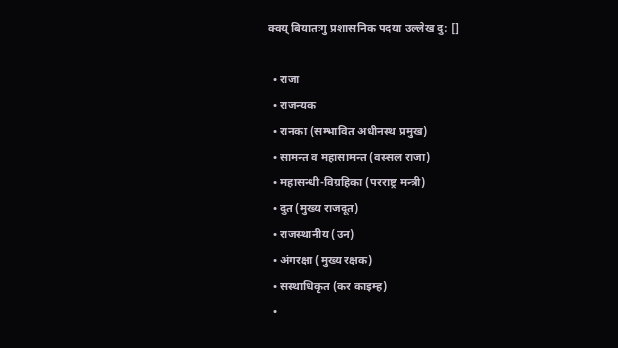क्वय् बियातःगु प्रशासनिक पदया उल्लेख दु: []

  • राजा
  • राजन्यक
  • रानका (सम्भावित अधीनस्थ प्रमुख)
  • सामन्त व महासामन्त (वस्सल राजा)
  • महासन्धी-विग्रहिका (परराष्ट्र मन्त्री)
  • दुत (मुख्य राजदूत)
  • राजस्थानीय (उन)
  • अंगरक्षा (मुख्य रक्षक)
  • सस्थाधिकृत (कर काइम्ह)
  •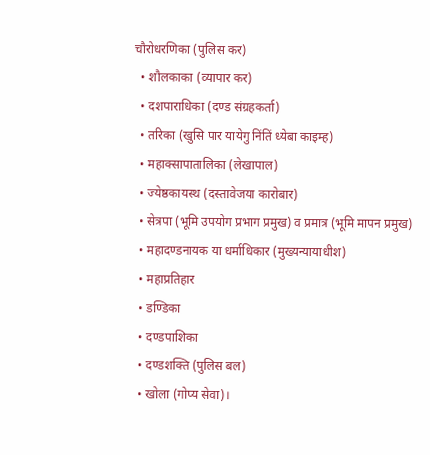चौरोधरणिका (पुलिस कर)
  • शौलकाका (व्यापार कर)
  • दशपाराधिका (दण्ड संग्रहकर्ता)
  • तरिका (खुसि पार यायेगु निंतिं ध्येबा काइम्ह)
  • महाक्सापातालिका (लेखापाल)
  • ज्येष्ठकायस्थ (दस्तावेजया कारोबार)
  • सेत्रपा (भूमि उपयोग प्रभाग प्रमुख) व प्रमात्र (भूमि मापन प्रमुख)
  • महादण्डनायक या धर्माधिकार (मुख्यन्यायाधीश)
  • महाप्रतिहार
  • डण्डिका
  • दण्डपाशिका
  • दण्डशक्ति (पुलिस बल)
  • खोला (गोप्य सेवा)।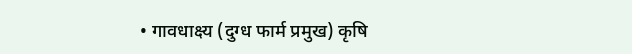• गावधाक्ष्य (दुग्ध फार्म प्रमुख) कृषि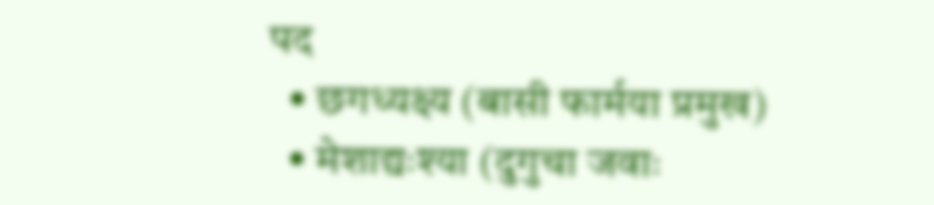पद
  • छगध्यक्ष्य (बासी फार्मया प्रमुख)
  • मेशाद्यःश्या (दुगुचा जवाः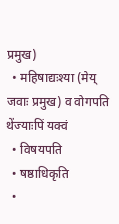प्रमुख)
  • महिषाद्यःश्या (मेय् जवाः प्रमुख) व वोगपति थेंज्याःपिं यक्वं
  • विषयपति
  • षष्ठाधिकृति
  •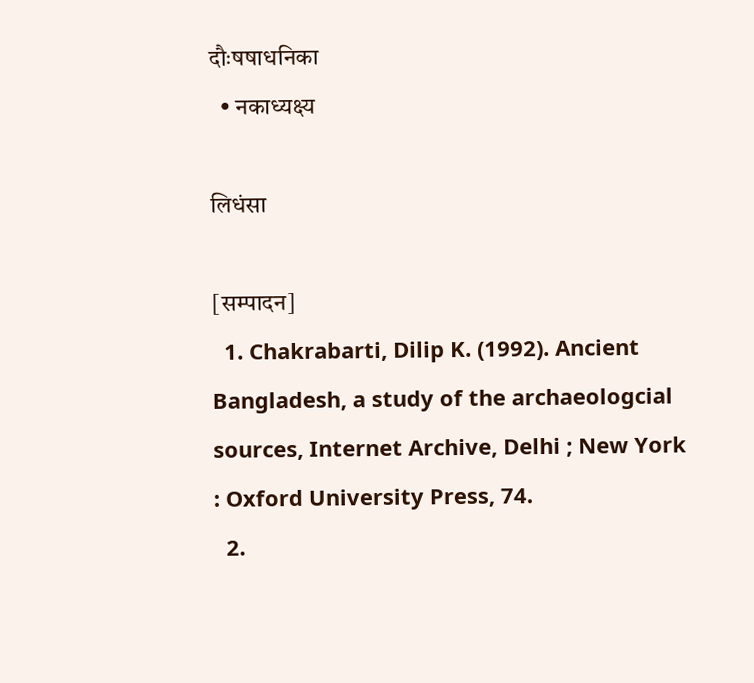दौःषषाधनिका
  • नकाध्यक्ष्य

लिधंसा

[सम्पादन]
  1. Chakrabarti, Dilip K. (1992). Ancient Bangladesh, a study of the archaeologcial sources, Internet Archive, Delhi ; New York : Oxford University Press, 74.
  2.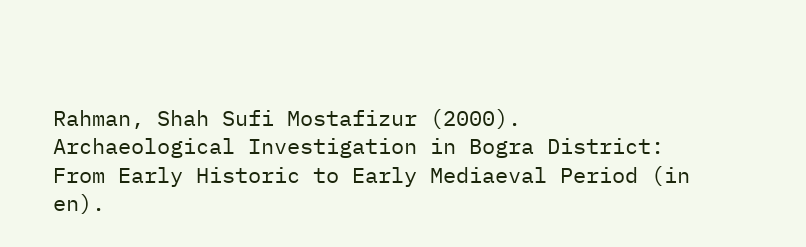Rahman, Shah Sufi Mostafizur (2000). Archaeological Investigation in Bogra District: From Early Historic to Early Mediaeval Period (in en).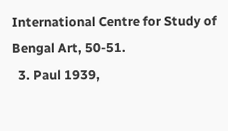International Centre for Study of Bengal Art, 50-51.
  3. Paul 1939,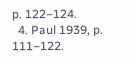p. 122–124.
  4. Paul 1939, p. 111–122.